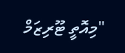"މިއޮތީ ޓޫރިޒަމް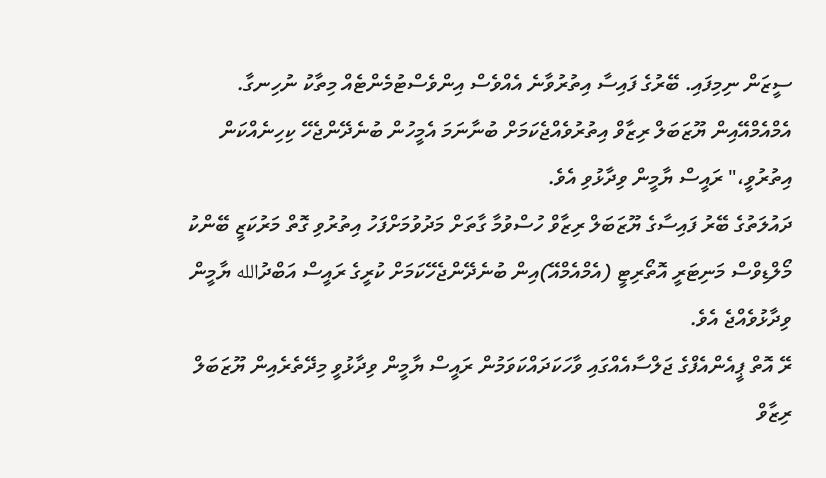ސީޒަން ނިމިފައި. ބޭރުގެ ފައިސާ އިތުރުވާނެ އެއްވެސް އިންވެސްޓުމެންޓެއް މިތާކު ނުހިނގާ. އެމްއެމްއޭއިން ޔޫޒަބަލް ރިޒާވް އިތުރުވެއްޖެކަމަށް ބުނާނަމަ އެމީހުން ބުނެދޭންޖެހޭ ކިހިނެއްކަން އިތުރުވީ،" ރައީސް ޔާމީން ވިދާޅުވި އެވެ.
ދައުލަތުގެ ބޭރު ފައިސާގެ ޔޫޒަބަލް ރިޒާވް ހުސްވުމާ ގާތަށް މަދުވުމަށްފަހު އިތުރުވި ގޮތް މަރުކަޒީ ބޭންކު މޯލްޑިވްސް މަނިޓަރީ އޮތޯރިޓީ (އެމްއެމްއޭ)އިން ބުނެދޭންޖެހޭކަމަށް ކުރީގެ ރައީސް އަބްދުالله ޔާމީން ވިދާޅުވެއްޖެ އެވެ.
ރޭ އޮތް ޕީއެންއެފްގެ ޖަލްސާއެއްގައި ވާހަކަދައްކަވަމުން ރައީސް ޔާމީން ވިދާޅުވީ މިދޭތެރެއިން ޔޫޒަބަލް ރިޒާވް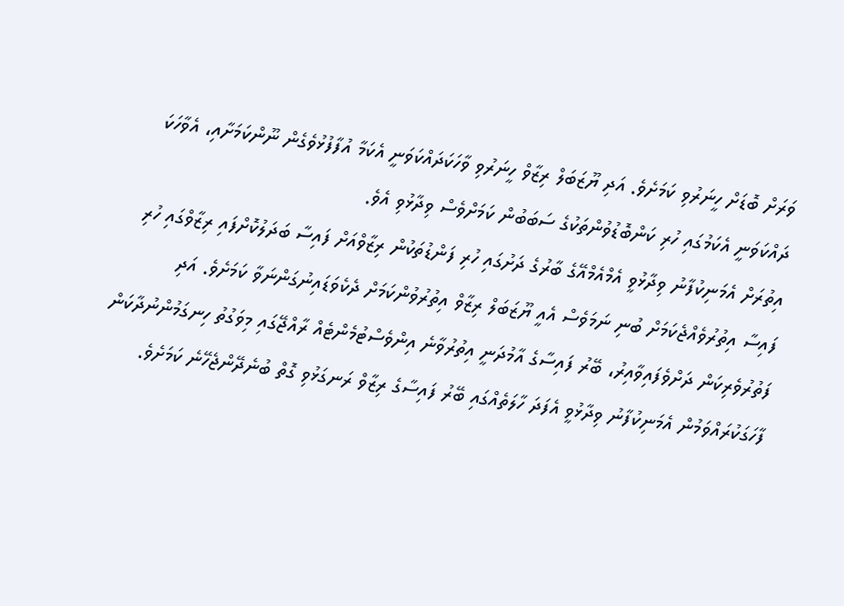ވަރަށް ބޮޑަށް ހީނަރުވި ކަމަށެވެ. އަދި ޔޫޒަބަލް ރިޒާވް ހީނަރުވި ވާހަކަދައްކަވަނީ އެކަމާ އުފާފުޅުވެގެން ނޫންކަމަށާއި، އެވާހަކަ ދައްކަވަނީ އެކަމުގައި ހުރި ކަންބޮޑުވުންތަކުގެ ސަބަބުން ކަމަށްވެސް ވިދާޅުވި އެވެ.
އިތުރަށް އެމަނިކުފާނު ވިދާޅުވީ އެމްއެމްއޭގެ ބާރުގެ ދަށުގައި ހުރި ފަންޑުތަކުން ރިޒާވްއަށް ފައިސާ ބަދަލުކޮށްފައި ރިޒާވްގައި ހުރި ފައިސާ އިތުރުވެއްޖެކަމަށް ބުނި ނަމަވެސް އެއީ ޔޫޒަބަލް ރިޒާވް އިތުރުވުންކަމަށް ދެކެވަޑައިނުގަންނަވާ ކަމަށެވެ. އަދި ފަތުރުވެރިކަން ދަށްވެފައިވާއިރު، ބޭރު ފައިސާގެ އާމުދަނީ އިތުރުވާނެ އިންވެސްޓުމެންޓެއް ރާއްޖޭގައި މިވަގުތު ހިނގަމުންނުދާކަން ފާހަގަކުރައްވަމުން އެމަނިކުފާނު ވިދާޅުވީ އެފަދަ ހާލަތެއްގައި ބޭރު ފައިސާގެ ރިޒާވް ރަނގަޅުވި ގޮތް ބުނެދޭންޖެހޭނެ ކަމަށެވެ.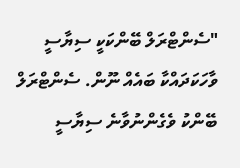"ސެންޓްރަލް ބޭންކަކީ ސިޔާސީ ވާހަކަދައްކާ ބައެއް ނޫން. ސެންޓްރަލް ބޭންކު ވެގެންނުވާނެ ސިޔާސީ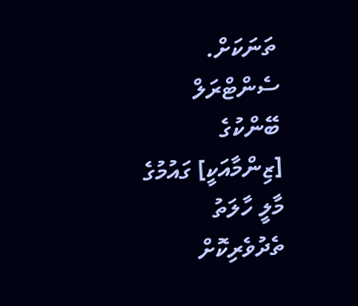ތަނަކަށް. ސެންޓްރަލް ބޭންކުގެ [ޒިންމާއަކީ] ގައުމުގެ މާލީ ހާލަތު ތެދުވެރިކޮށް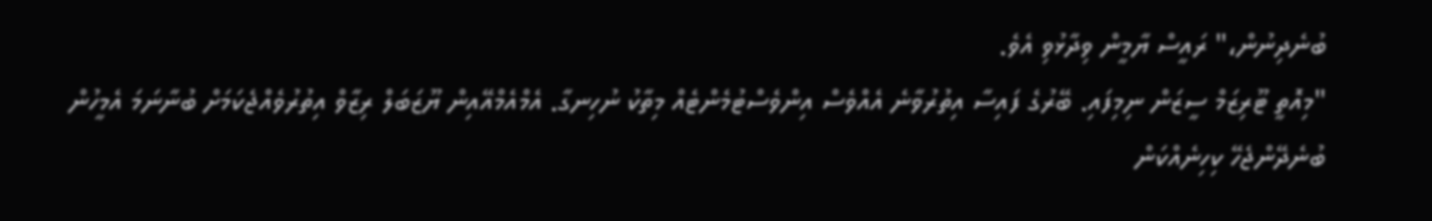ބުނެދިނުން،" ރައީސް ޔާމީން ވިދާޅުވި އެވެ.
"މިއޮތީ ޓޫރިޒަމް ސީޒަން ނިމިފައި. ބޭރުގެ ފައިސާ އިތުރުވާނެ އެއްވެސް އިންވެސްޓުމެންޓެއް މިތާކު ނުހިނގާ. އެމްއެމްއޭއިން ޔޫޒަބަލް ރިޒާވް އިތުރުވެއްޖެކަމަށް ބުނާނަމަ އެމީހުން ބުނެދޭންޖެހޭ ކިހިނެއްކަން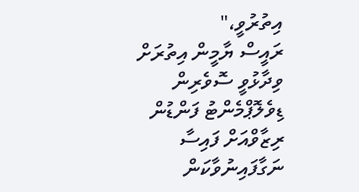އިތުރުވީ،"
ރައީސް ޔާމީން އިތުރަށް ވިދާޅުވީ ސޮވެރިން ޑިވެލޮޕްމެންޓު ފަންޑުން ރިޒާވްއަށް ފައިސާ ނަގާފައިނުވާކަން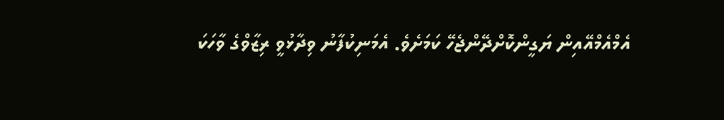އެމްއެމްއޭއިން ޔަގީންކޮށްދޭންޖެހޭ ކަމަށެވެ. އެމަނިކުފާނު ވިދާޅުވީ ރިޒާވްގެ ވާހަކަ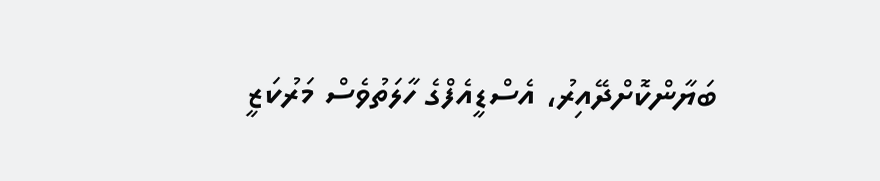ބަޔާންކޮށްދޭއިރު، އެސްޑީއެފްގެ ހާލަތުވެސް މަރުކަޒީ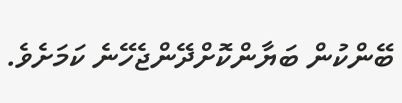ބޭންކުން ބަޔާންކޮށްދޭންޖެހޭނެ ކަމަށެވެ.